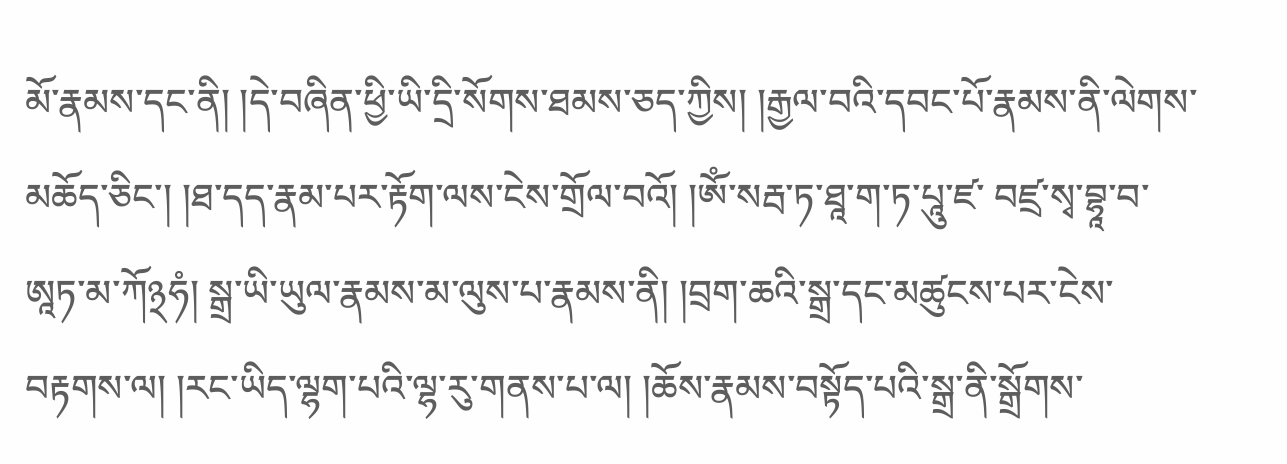མོ་རྣམས་དང་ནི། །དེ་བཞིན་ཕྱི་ཡི་དྲི་སོགས་ཐམས་ཅད་ཀྱིས། །རྒྱལ་བའི་དབང་པོ་རྣམས་ནི་ལེགས་མཆོད་ཅིང་། །ཐ་དད་རྣམ་པར་རྟོག་ལས་ངེས་གྲོལ་བའོ། །ཨོཾ་སརྦ་ཏ་ཐཱ་ག་ཏ་པཱུ་ཛ་ བཛྲ་སྭ་བྷཱ་བ་ཨཱཏ་མ་ཀོ྅ཧཾ། སྒྲ་ཡི་ཡུལ་རྣམས་མ་ལུས་པ་རྣམས་ནི། །བྲག་ཆའི་སྒྲ་དང་མཚུངས་པར་ངེས་བརྟགས་ལ། །རང་ཡིད་ལྷག་པའི་ལྷ་རུ་གནས་པ་ལ། །ཆོས་རྣམས་བསྟོད་པའི་སྒྲ་ནི་སྒྲོགས་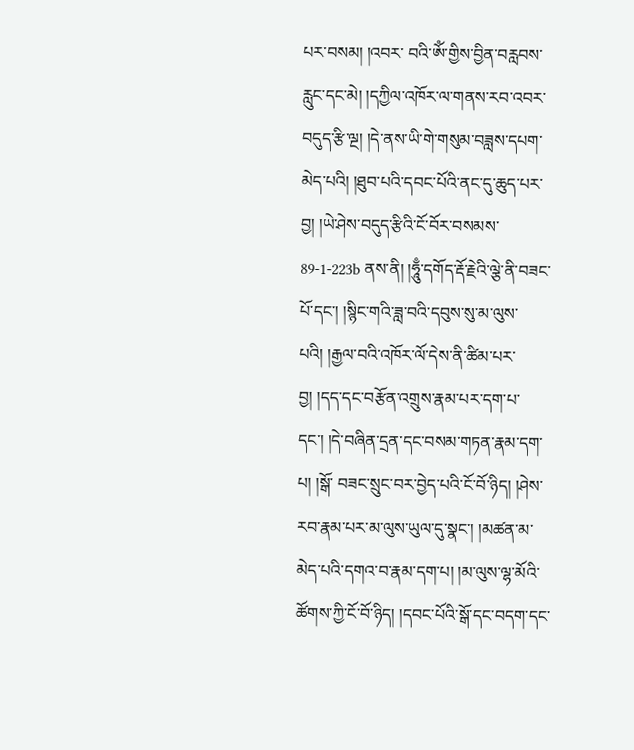པར་བསམ། །འབར་ བའི་ཨོཾ་གྱིས་བྱིན་བརླབས་རླུང་དང་མེ། །དཀྱིལ་འཁོར་ལ་གནས་རབ་འབར་བདུད་རྩི་ལྔ། །དེ་ནས་ཡི་གེ་གསུམ་བཟླས་དཔག་མེད་པའི། །ཐུབ་པའི་དབང་པོའི་ནང་དུ་ཆུད་པར་བྱ། །ཡེ་ཤེས་བདུད་རྩིའི་ངོ་བོར་བསམས་ 89-1-223b ནས་ནི། །ཧཱུྃ་དགོད་རྡོ་རྗེའི་ལྕེ་ནི་བཟང་པོ་དང་། །སྙིང་གའི་ཟླ་བའི་དབུས་སུ་མ་ལུས་པའི། །རྒྱལ་བའི་འཁོར་ལོ་དེས་ནི་ཚིམ་པར་བྱ། །དད་དང་བརྩོན་འགྲུས་རྣམ་པར་དག་པ་དང་། །དེ་བཞིན་དྲན་དང་བསམ་གཏན་རྣམ་དག་པ། །སྒོ་ བཟང་སྲུང་བར་བྱེད་པའི་ངོ་བོ་ཉིད། །ཤེས་རབ་རྣམ་པར་མ་ལུས་ཡུལ་དུ་སྣང་། །མཚན་མ་མེད་པའི་དགའ་བ་རྣམ་དག་པ། །མ་ལུས་ལྷ་མོའི་ཚོགས་ཀྱི་ངོ་བོ་ཉིད། །དབང་པོའི་སྒོ་དང་བདག་དང་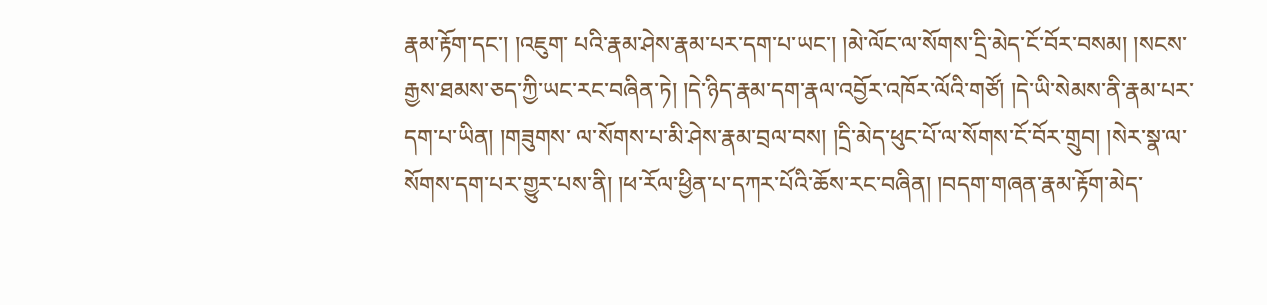རྣམ་རྟོག་དང་། །འཇུག་ པའི་རྣམ་ཤེས་རྣམ་པར་དག་པ་ཡང་། །མེ་ལོང་ལ་སོགས་དྲི་མེད་ངོ་བོར་བསམ། །སངས་རྒྱས་ཐམས་ཅད་ཀྱི་ཡང་རང་བཞིན་ཏེ། །དེ་ཉིད་རྣམ་དག་རྣལ་འབྱོར་འཁོར་ལོའི་གཙོ། །དེ་ཡི་སེམས་ནི་རྣམ་པར་དག་པ་ཡིན། །གཟུགས་ ལ་སོགས་པ་མི་ཤེས་རྣམ་བྲལ་བས། །དྲི་མེད་ཕུང་པོ་ལ་སོགས་ངོ་བོར་གྲུབ། །སེར་སྣ་ལ་སོགས་དག་པར་གྱུར་པས་ནི། །ཕ་རོལ་ཕྱིན་པ་དཀར་པོའི་ཆོས་རང་བཞིན། །བདག་གཞན་རྣམ་རྟོག་མེད་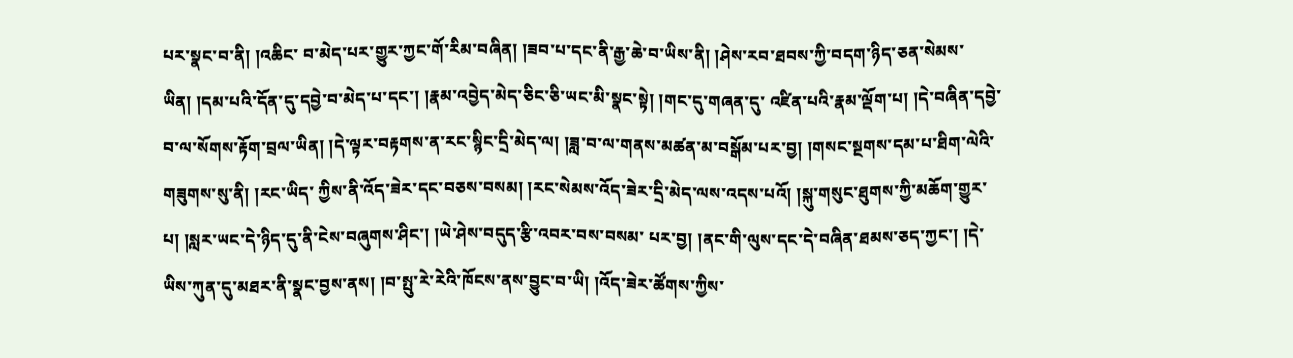པར་སྣང་བ་ནི། །འཆིང་ བ་མེད་པར་གྱུར་ཀྱང་གོ་རིམ་བཞིན། །ཟབ་པ་དང་ནི་རྒྱ་ཆེ་བ་ཡིས་ནི། །ཤེས་རབ་ཐབས་ཀྱི་བདག་ཉིད་ཅན་སེམས་ཡིན། །དམ་པའི་དོན་དུ་དབྱེ་བ་མེད་པ་དང་། །རྣམ་འབྱེད་མེད་ཅིང་ཅི་ཡང་མི་སྣང་སྟེ། །གང་དུ་གཞན་དུ་ འཛིན་པའི་རྣམ་ལྡོག་པ། །དེ་བཞིན་དབྱེ་བ་ལ་སོགས་རྟོག་བྲལ་ཡིན། །དེ་ལྟར་བརྟགས་ན་རང་སྙིང་དྲི་མེད་ལ། །ཟླ་བ་ལ་གནས་མཚན་མ་བསྒོམ་པར་བྱ། །གསང་སྔགས་དམ་པ་ཐིག་ལེའི་གཟུགས་སུ་ནི། །རང་ཡིད་ ཀྱིས་ནི་འོད་ཟེར་དང་བཅས་བསམ། །རང་སེམས་འོད་ཟེར་དྲི་མེད་ལས་འདས་པའོ། །སྐུ་གསུང་ཐུགས་ཀྱི་མཆོག་གྱུར་པ། །སླར་ཡང་དེ་ཉིད་དུ་ནི་ངེས་བཞུགས་ཤིང་། །ཡེ་ཤེས་བདུད་རྩི་འབར་བས་བསམ་ པར་བྱ། །ནང་གི་ལུས་དང་དེ་བཞིན་ཐམས་ཅད་ཀྱང་། །དེ་ཡིས་ཀུན་དུ་མཐར་ནི་སྣང་བྱས་ནས། །བ་སྤུ་རེ་རེའི་ཁོངས་ནས་བྱུང་བ་ཡི། །འོད་ཟེར་ཚོགས་ཀྱིས་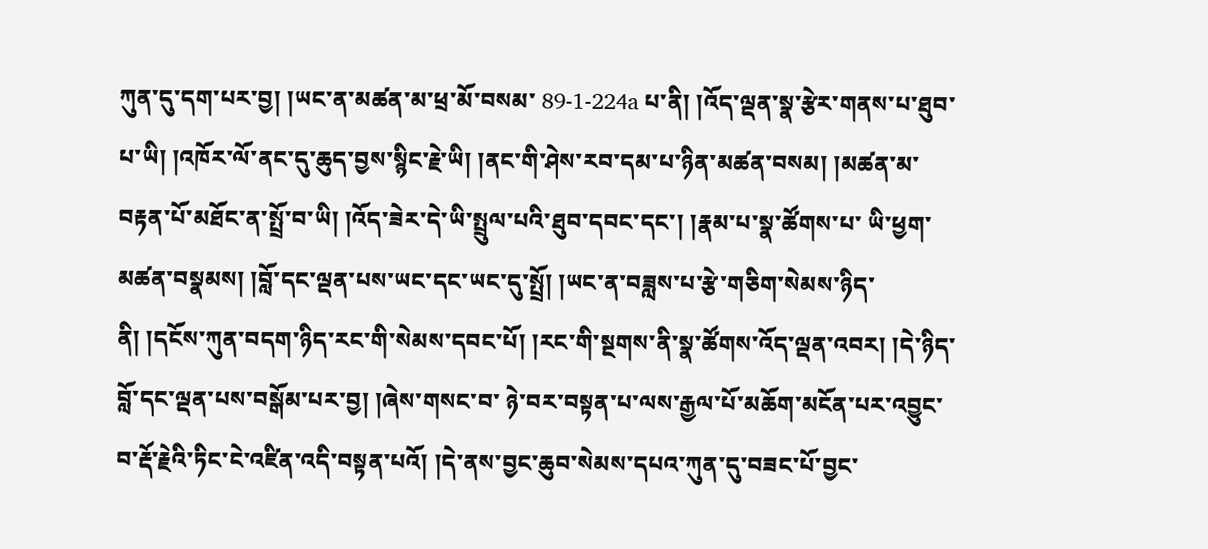ཀུན་དུ་དག་པར་བྱ། །ཡང་ན་མཚན་མ་ཕྲ་མོ་བསམ་ 89-1-224a པ་ནི། །འོད་ལྡན་སྣ་རྩེར་གནས་པ་ཐུབ་པ་ཡི། །འཁོར་ལོ་ནང་དུ་ཆུད་བྱས་སྙིང་རྗེ་ཡི། །ནང་གི་ཤེས་རབ་དམ་པ་ཉིན་མཚན་བསམ། །མཚན་མ་བརྟན་པོ་མཐོང་ན་སྤྲོ་བ་ཡི། །འོད་ཟེར་དེ་ཡི་སྤྲུལ་པའི་ཐུབ་དབང་དང་། །རྣམ་པ་སྣ་ཚོགས་པ་ ཡི་ཕྱག་མཚན་བསྣམས། །བློ་དང་ལྡན་པས་ཡང་དང་ཡང་དུ་སྤྲོ། །ཡང་ན་བཟླས་པ་རྩེ་གཅིག་སེམས་ཉིད་ནི། །དངོས་ཀུན་བདག་ཉིད་རང་གི་སེམས་དབང་པོ། །རང་གི་སྔགས་ནི་སྣ་ཚོགས་འོད་ལྡན་འབར། །དེ་ཉིད་བློ་དང་ལྡན་པས་བསྒོམ་པར་བྱ། །ཞེས་གསང་བ་ ཉེ་བར་བསྟན་པ་ལས་རྒྱལ་པོ་མཆོག་མངོན་པར་འབྱུང་བ་རྡོ་རྗེའི་ཏིང་ངེ་འཛིན་འདི་བསྟན་པའོ། །དེ་ནས་བྱང་ཆུབ་སེམས་དཔའ་ཀུན་དུ་བཟང་པོ་བྱང་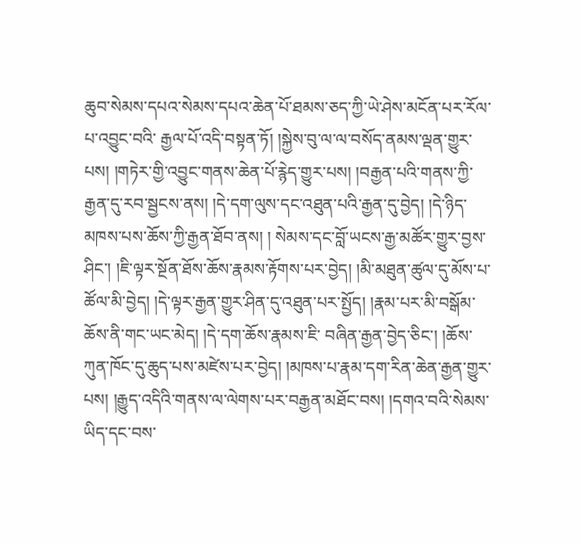ཆུབ་སེམས་དཔའ་སེམས་དཔའ་ཆེན་པོ་ཐམས་ཅད་ཀྱི་ཡེ་ཤེས་མངོན་པར་རོལ་པ་འབྱུང་བའི་ རྒྱལ་པོ་འདི་བསྟན་ཏོ། །སྐྱེས་བུ་ལ་ལ་བསོད་ནམས་ལྡན་གྱུར་པས། །གཏེར་གྱི་འབྱུང་གནས་ཆེན་པོ་རྙེད་གྱུར་པས། །བརྒྱན་པའི་གནས་ཀྱི་རྒྱན་དུ་རབ་སྦྱངས་ནས། །དེ་དག་ལུས་དང་འཐུན་པའི་རྒྱན་དུ་བྱེད། །དེ་ཉིད་མཁས་པས་ཆོས་ཀྱི་རྒྱན་ཐོབ་ནས། ། སེམས་དང་བློ་ཡངས་རྒྱ་མཚོར་གྱུར་བྱས་ཤིང་། །ཇི་ལྟར་སྔོན་ཐོས་ཆོས་རྣམས་རྟོགས་པར་བྱེད། །མི་མཐུན་ཚུལ་དུ་མོས་པ་ཚོལ་མི་བྱེད། །དེ་ལྟར་རྒྱན་གྱུར་ཤིན་དུ་འཐུན་པར་སྤྱོད། །རྣམ་པར་མི་བསྒོམ་ཆོས་ནི་གང་ཡང་མེད། །དེ་དག་ཆོས་རྣམས་ཇི་ བཞིན་རྒྱན་བྱེད་ཅིང་། །ཆོས་ཀུན་ཁོང་དུ་ཆུད་པས་མཛེས་པར་བྱེད། །མཁས་པ་རྣམ་དག་རིན་ཆེན་རྒྱན་གྱུར་པས། །རྒྱུད་འདིའི་གནས་ལ་ལེགས་པར་བརྒྱན་མཐོང་བས། །དགའ་བའི་སེམས་ཡིད་དང་བས་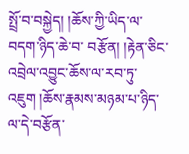སྤྲོ་བ་བསྐྱེད། །ཆོས་ཀྱི་ཡིད་ལ་བདག་ཉིད་ཆེ་བ་ བརྩོན། །རྟེན་ཅིང་འབྲེལ་འབྱུང་ཆོས་ལ་རབ་ཏུ་འཇུག །ཆོས་རྣམས་མཉམ་པ་ཉིད་ལ་དེ་བརྩོན་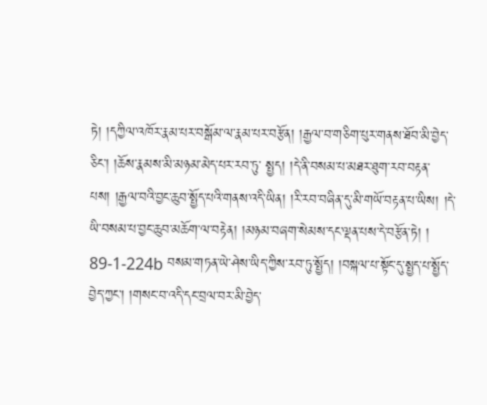ཏེ། །དཀྱིལ་འཁོར་རྣམ་པར་བསྒོམ་ལ་རྣམ་པར་བརྩོན། །རྒྱལ་བ་གཅིག་པུར་གནས་ཐོབ་མི་བྱེད་ཅིང་། །ཆོས་རྣམས་མི་མཉམ་མེད་པར་རབ་ཏུ་ སྤྱད། །དེ་ནི་བསམ་པ་མཐར་ཐུག་རབ་བརྟན་པས། །རྒྱལ་བའི་བྱང་ཆུབ་སྤྱོད་པའི་གནས་འདི་ཡིན། །རི་རབ་བཞིན་དུ་མི་གཡོ་བརྟན་པ་ཡིས། །དེ་ཡི་བསམ་པ་བྱང་ཆུབ་མཆོག་ལ་བརྟེན། །མཉམ་བཞག་སེམས་དང་ལྡན་པས་དེ་བརྩོན་ཏེ། ། 89-1-224b བསམ་གཏན་ཡེ་ཤེས་ཡིད་ཀྱིས་རབ་ཏུ་སྤྱོད། །བསྐལ་པ་སྟོང་དུ་སྤྱད་པ་སྤྱོད་བྱེད་ཀྱང་། །གསང་བ་འདི་དང་བྲལ་བར་མི་བྱེད་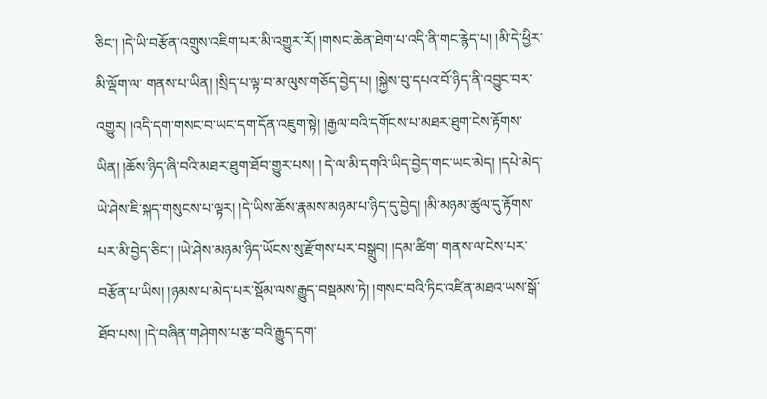ཅིང་། །དེ་ཡི་བརྩོན་འགྲུས་འཇིག་པར་མི་འགྱུར་རོ། །གསང་ཆེན་ཐེག་པ་འདི་ནི་གང་རྙེད་པ། །མི་དེ་ཕྱིར་མི་ལྡོག་ལ་ གནས་པ་ཡིན། །སྲིད་པ་ལྟ་བ་མ་ལུས་གཅོད་བྱེད་པ། །སྐྱེས་བུ་དཔའ་བོ་ཉིད་ནི་འབྱུང་བར་འགྱུར། །འདི་དག་གསང་བ་ཡང་དག་དོན་འཇུག་སྟེ། །རྒྱལ་བའི་དགོངས་པ་མཐར་ཐུག་ངེས་རྟོགས་ཡིན། །ཆོས་ཉིད་ཞི་བའི་མཐར་ཐུག་ཐོབ་གྱུར་པས། ། དེ་ལ་མི་དགའི་ཡིད་བྱེད་གང་ཡང་མེད། །དཔེ་མེད་ཡེ་ཤེས་ཇི་སྐད་གསུངས་པ་ལྟར། །དེ་ཡིས་ཆོས་རྣམས་མཉམ་པ་ཉིད་དུ་བྱེད། །མི་མཉམ་ཚུལ་དུ་རྟོགས་པར་མི་བྱེད་ཅིང་། །ཡེ་ཤེས་མཉམ་ཉིད་ཡོངས་སུ་རྫོགས་པར་བསྒྲུབ། །དམ་ཚིག་ གནས་ལ་ངེས་པར་བརྩོན་པ་ཡིས། །ཉམས་པ་མེད་པར་སྡོམ་ལས་རྒྱུད་བསྡམས་ཏེ། །གསང་བའི་ཏིང་འཛིན་མཐའ་ཡས་སྒོ་ཐོབ་པས། །དེ་བཞིན་གཤེགས་པ་རྩ་བའི་རྒྱུད་དག་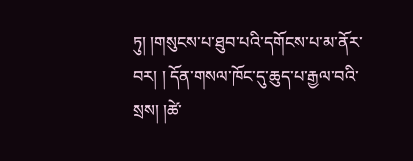ཏུ། །གསུངས་པ་ཐུབ་པའི་དགོངས་པ་མ་ནོར་བར། ། དོན་གསལ་ཁོང་དུ་ཆུད་པ་རྒྱལ་བའི་སྲས། །ཚེ་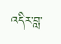འདིར་བླ་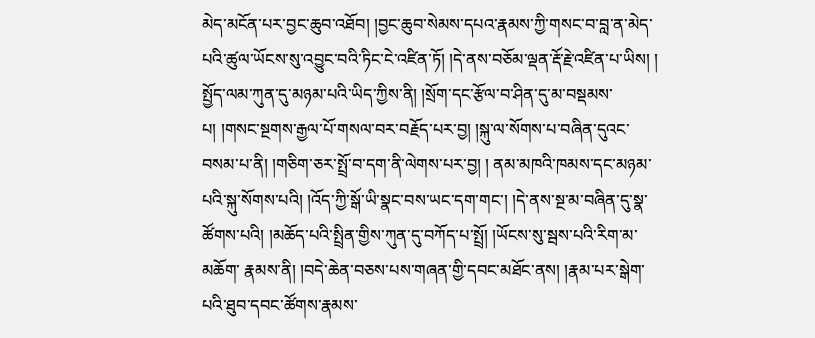མེད་མངོན་པར་བྱང་ཆུབ་འཐོབ། །བྱང་ཆུབ་སེམས་དཔའ་རྣམས་ཀྱི་གསང་བ་བླ་ན་མེད་པའི་ཚུལ་ཡོངས་སུ་འབྱུང་བའི་ཏིང་ངེ་འཛིན་ཏོ། །དེ་ནས་བཅོམ་ལྡན་རྡོ་རྗེ་འཛིན་པ་ཡིས། ། སྤྱོད་ལམ་ཀུན་དུ་མཉམ་པའི་ཡིད་ཀྱིས་ནི། །སྲོག་དང་རྩོལ་བ་ཤིན་དུ་མ་བསྡམས་པ། །གསང་སྔགས་རྒྱལ་པོ་གསལ་བར་བརྗོད་པར་བྱ། །སྐུ་ལ་སོགས་པ་བཞིན་དུའང་བསམ་པ་ནི། །གཅིག་ཅར་སྤྲོ་བ་དག་ནི་ལེགས་པར་བྱ། ། ནམ་མཁའི་ཁམས་དང་མཉམ་པའི་སྐུ་སོགས་པའི། །འོད་ཀྱི་སྒོ་ཡི་སྣང་བས་ཡང་དག་གང་། །དེ་ནས་སྔ་མ་བཞིན་དུ་སྣ་ཚོགས་པའི། །མཆོད་པའི་སྤྲིན་གྱིས་ཀུན་དུ་བཀོད་པ་སྤྲོ། །ཡོངས་སུ་སྦས་པའི་རིག་མ་མཆོག་ རྣམས་ནི། །བདེ་ཆེན་བཅས་པས་གཞན་གྱི་དབང་མཐོང་ནས། །རྣམ་པར་སྒེག་པའི་ཐུབ་དབང་ཚོགས་རྣམས་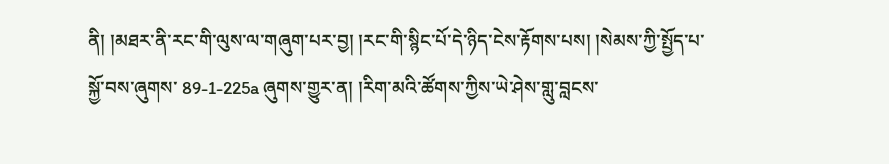ནི། །མཐར་ནི་རང་གི་ལུས་ལ་གཞུག་པར་བྱ། །རང་གི་སྙིང་པོ་དེ་ཉིད་ངེས་རྟོགས་པས། །སེམས་ཀྱི་སྤྱོད་པ་སྐྱོ་བས་ཞུགས་ 89-1-225a ཞུགས་གྱུར་ན། །རིག་མའི་ཚོགས་ཀྱིས་ཡེ་ཤེས་གླུ་བླངས་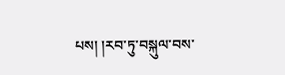པས། །རབ་ཏུ་བསྐུལ་བས་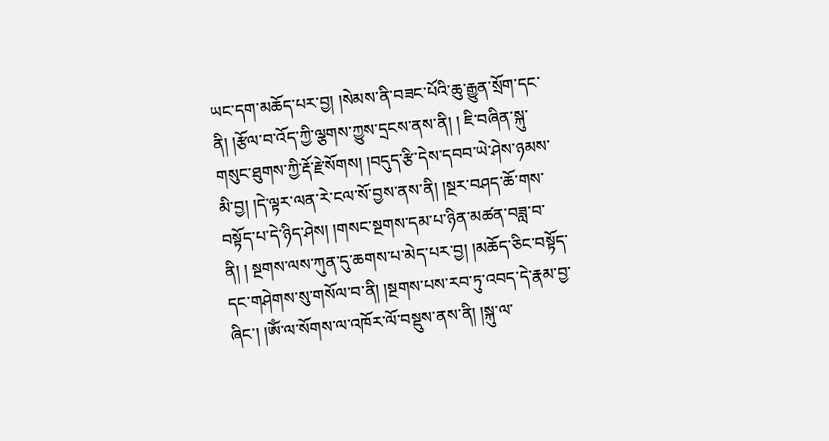ཡང་དག་མཆོད་པར་བྱ། །སེམས་ནི་བཟང་པོའི་ཆུ་རྒྱུན་སྲོག་དང་ནི། །རྩོལ་བ་འོད་ཀྱི་ལྕགས་ཀྱུས་དྲངས་ནས་ནི། ། ཇི་བཞིན་སྐུ་གསུང་ཐུགས་ཀྱི་རྡོ་རྗེ་སོགས། །བདུད་རྩི་དེས་དབབ་ཡེ་ཤེས་ཉམས་མི་བྱ། །དེ་ལྟར་ལན་རེ་ངལ་སོ་བྱས་ནས་ནི། །སྔར་བཤད་ཆོ་གས་བསྟོད་པ་དེ་ཉིད་ཤེས། །གསང་སྔགས་དམ་པ་ཉིན་མཚན་བཟླ་བ་ནི། ། སྔགས་ལས་ཀུན་དུ་ཆགས་པ་མེད་པར་བྱ། །མཆོད་ཅིང་བསྟོད་དང་གཤེགས་སུ་གསོལ་བ་ནི། །སྔགས་པས་རབ་ཏུ་འབད་དེ་རྣམ་བྱ་ཞིང་། །ཨོཾ་ལ་སོགས་ལ་འཁོར་ལོ་བསྡུས་ནས་ནི། །སྐུ་ལ་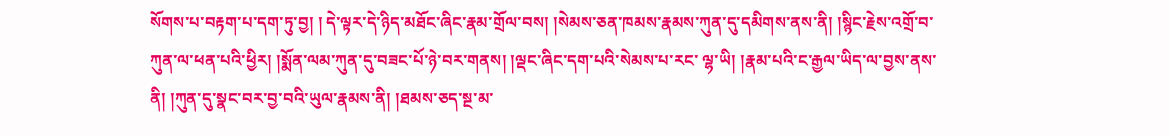སོགས་པ་བརྟག་པ་དག་ཏུ་བྱ། ། དེ་ལྟར་དེ་ཉིད་མཐོང་ཞིང་རྣམ་གྲོལ་བས། །སེམས་ཅན་ཁམས་རྣམས་ཀུན་དུ་དམིགས་ནས་ནི། །སྙིང་རྗེས་འགྲོ་བ་ཀུན་ལ་ཕན་པའི་ཕྱིར། །སྨོན་ལམ་ཀུན་དུ་བཟང་པོ་ཉེ་བར་གནས། །ལྡང་ཞིང་དག་པའི་སེམས་པ་རང་ ལྷ་ཡི། །རྣམ་པའི་ང་རྒྱལ་ཡིད་ལ་བྱས་ནས་ནི། །ཀུན་དུ་སྣང་བར་བྱ་བའི་ཡུལ་རྣམས་ནི། །ཐམས་ཅད་སྔ་མ་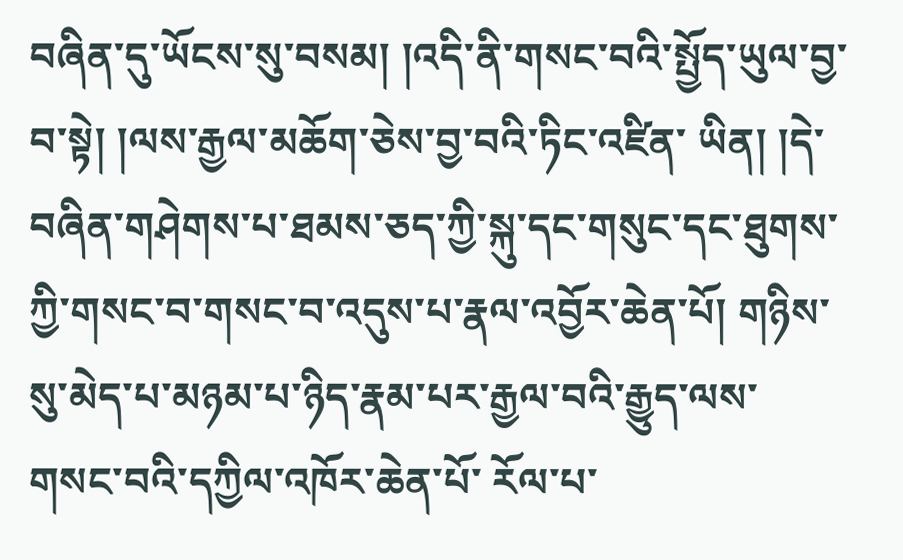བཞིན་དུ་ཡོངས་སུ་བསམ། །འདི་ནི་གསང་བའི་སྤྱོད་ཡུལ་བྱ་བ་སྟེ། །ལས་རྒྱལ་མཆོག་ཅེས་བྱ་བའི་ཏིང་འཛིན་ ཡིན། །དེ་བཞིན་གཤེགས་པ་ཐམས་ཅད་ཀྱི་སྐུ་དང་གསུང་དང་ཐུགས་ཀྱི་གསང་བ་གསང་བ་འདུས་པ་རྣལ་འབྱོར་ཆེན་པོ། གཉིས་སུ་མེད་པ་མཉམ་པ་ཉིད་རྣམ་པར་རྒྱལ་བའི་རྒྱུད་ལས་གསང་བའི་དཀྱིལ་འཁོར་ཆེན་པོ་ རོལ་པ་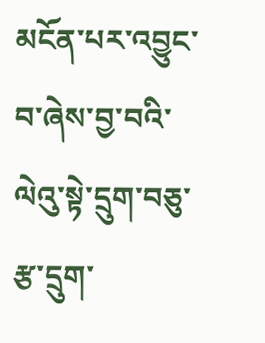མངོན་པར་འབྱུང་བ་ཞེས་བྱ་བའི་ལེའུ་སྟེ་དྲུག་བཅུ་རྩ་དྲུག་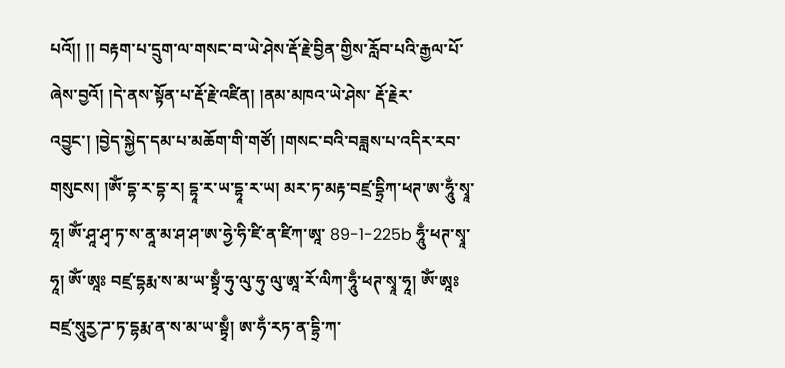པའོ།། །། བརྟག་པ་དྲུག་ལ་གསང་བ་ཡེ་ཤེས་རྡོ་རྗེ་བྱིན་གྱིས་རློབ་པའི་རྒྱལ་པོ་ཞེས་བྱའོ། །དེ་ནས་སྟོན་པ་རྡོ་རྗེ་འཛིན། །ནམ་མཁའ་ཡེ་ཤེས་ རྡོ་རྗེར་འབྱུང་། །བྱེད་སྐྱེད་དམ་པ་མཆོག་གི་གཙོ། །གསང་བའི་བཟླས་པ་འདིར་རབ་གསུངས། །ༀ་དྷ་ར་དྷ་ར། དྷཱ་ར་ཡ་དྷཱ་ར་ཡ། མར་ཏ་མརྟ་བཛྲ་དྷྲིཀ་ཕཊ་ཨ་ཧཱུྂ་སྭཱ་ཧཱ། ༀ་ཤཱ་ཤྭ་ཏ་ས་ནཱ་མ་ཤ་ཤ་ཨ་ཧྱེ་ཧི་ཛི་ན་ཛིཀ་ཨཱ་ 89-1-225b ཧཱུྃ་ཕཊ་སྭཱ་ཧཱ། ཨོཾ་ཨཱཿ བཛྲ་དྷརྨ་ས་མ་ཡ་སྟྭྃ་ཧུ་ལུ་ཧུ་ལུ་ཨཱ་རོ་ལིཀ་ཧཱུྃ་ཕཊ་སྭཱ་ཧཱ། ཨོཾ་ཨཱཿ བཛྲ་སཱུརྱ་ཌ་ཏ་དྷརྨ་ན་ས་མ་ཡ་སྟྭྃ། ཨ་ཧྂ་རཏ་ན་དྷྲི་ཀ་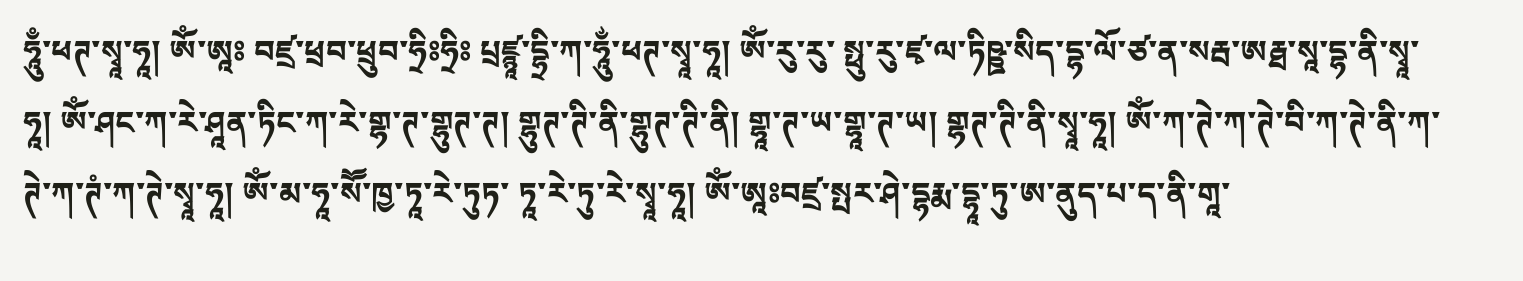ཧཱུྃ་ཕཊ་སྭཱ་ཧཱ། ༀ་ཨཱཿ བཛྲ་ཕྲབ་ཕྲུབ་ཧྲིཿཧྲིཿ པྲཛྙཱ་དྷྲི་ཀ་ཧཱུྂ་ཕཊ་སྭཱ་ཧཱ། ༀ་རུ་རུ་ སྥུ་རུ་ཛྭ་ལ་ཏིཥྛ་སིད་དྷ་ལོ་ཙ་ན་སརྦ་ཨརྠ་སཱ་དྷ་ནི་སྭཱ་ཧཱ། ༀ་ཤང་ཀ་རེ་ཤཱན་ཏིང་ཀ་རེ་གྷ་ཊ་གྷུཊ་ཊ། གྷུཊ་ཊི་ནི་གྷུཊ་ཊི་ནི། གྷཱ་ཊ་ཡ་གྷཱ་ཊ་ཡ། གྷཊ་ཊི་ནི་སྭཱ་ཧཱ། ༀ་ཀ་ཊེ་ཀ་ཊེ་བི་ཀ་ཊེ་ནི་ཀ་ཊེ་ཀ་ཊཾ་ཀ་ཊེ་སྭཱ་ཧཱ། ༀ་མ་ཧཱ་སཽ་ཁྱ་ཏཱ་རེ་ཏུཏ་ ཏཱ་རེ་ཏུ་རེ་སྭཱ་ཧཱ། ༀ་ཨཱཿབཛྲ་སྤར་ཤེ་དྷརྨ་དྷཱ་ཏུ་ཨ་ནུད་པ་ད་ནི་གཱ་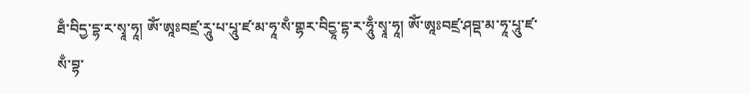ཐྃ་བིདྱ་དྷ་ར་སྭཱ་ཧཱ། ༀ་ཨཱཿབཛྲ་རཱུ་པ་པཱུ་ཛ་མ་ཧཱ་སྃ་གྷར་བིདྱཱ་དྷ་ར་ཧཱུྃ་སྭཱ་ཧཱ། ༀ་ཨཱཿབཛྲ་ཤབྡ་མ་ཧཱ་པཱུ་ཛ་སྃ་བྷ་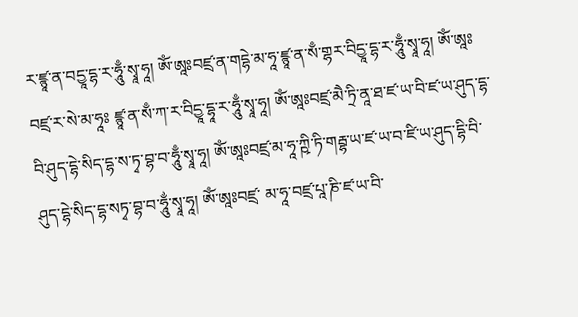ར་ཛྙཱ་ན་བདྱཱ་དྷ་ར་ཧཱུྃ་སྭཱ་ཧཱ། ཨོཾ་ཨཱཿབཛྲ་ན་གདྷེ་མ་ཧཱ་ཛྙཱ་ན་སྃ་གྷར་བིདྱཱ་དྷ་ར་ཧཱུྃ་སྭཱ་ཧཱ། ༀ་ཨཱཿབཛྲ་ར་སེ་མ་ཧཱཿ ཛྙཱ་ན་སྃ་ཀ་ར་བིདྱཱ་དྷཱ་ར་ཧཱུྃ་སྭཱ་ཧཱ། ༀ་ཨཱཿབཛྲ་མཻ་ཏྲི་ནཱ་ཐ་ཛ་ཡ་བི་ཛ་ཡ་ཤུད་དྷ་བི་ཤུད་དྷེ་སིད་དྷ་ས་ཏྭ་བྷ་བ་ཧཱུྃ་སྭཱ་ཧཱ། ༀ་ཨཱཿབཛྲ་མ་ཧཱ་ཀྵི་ཏི་གརྦྷ་ཡ་ཛ་ཡ་བ་ཛི་ཡ་ཤུད་དྷི་བི་ཤུད་དྷེ་སིད་དྷ་སཏྭ་བྷ་བ་ཧཱུྂ་སྭཱ་ཧཱ། ཨོཾ་ཨཱཿབཛྲ་ མ་ཧཱ་བཛྲ་པཱ་ཎི་ཛ་ཡ་བི་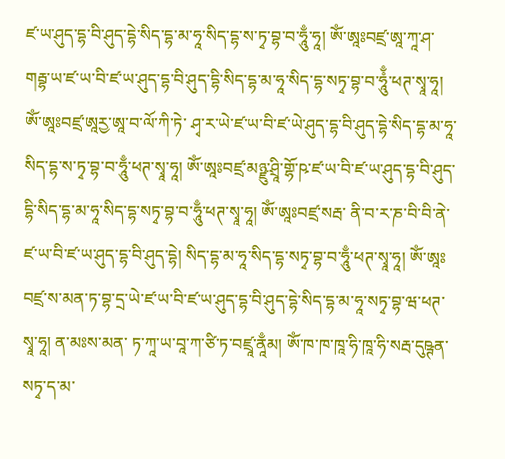ཛ་ཡ་ཤུད་དྷ་བི་ཤུད་དྷེ་སིད་དྷ་མ་ཧཱ་སིད་དྷ་ས་ཏྭ་བྷ་བ་ཧཱུྃ་ཧཱ། ཨོཾ་ཨཱཿབཛྲ་ཨཱ་ཀཱ་ཤ་གརྦྷ་ཡ་ཛ་ཡ་བི་ཛ་ཡ་ཤུད་དྷ་བི་ཤུད་དྷི་སིད་དྷ་མ་ཧཱ་སིད་དྷ་སཏྭ་བྷ་བ་ཧཱུཾྃ་ཕཊ་སྭཱ་ཧཱ། ཨོཾ་ཨཱཿབཛྲ་ཨཱརྱ་ཨཱ་བ་ལོ་ཀི་ཏེ་ ཤྭ་ར་ཡེ་ཛ་ཡ་བི་ཛ་ཡེ་ཤུད་དྷ་བི་ཤུད་དྷེ་སིད་དྷ་མ་ཧཱ་སིད་དྷ་ས་ཏྭ་བྷ་བ་ཧཱུྃ་ཕཊ་སྭཱ་ཧཱ། ༀ་ཨཱཿབཛྲ་མཉྫུ་ཤྲཱི་གྷོ་ཥ་ཛ་ཡ་བི་ཛ་ཡ་ཤུད་དྷ་བི་ཤུད་དྷི་སིད་དྷ་མ་ཧཱ་སིད་དྷ་སཏྭ་བྷ་བ་ཧཱུྃ་ཕཊ་སྭཱ་ཧཱ། ཨོཾ་ཨཱཿབཛྲ་སརྦ་ ནི་བ་ར་ཎ་བི་བི་ནེ་ཛ་ཡ་བི་ཛ་ཡ་ཤུད་དྷ་བི་ཤུད་དྷེ། སིད་དྷ་མ་ཧཱ་སིད་དྷ་སཏྭ་བྷ་བ་ཧཱུྃ་ཕཊ་སྭཱ་ཧཱ། ཨོཾ་ཨཱཿ བཛྲ་ས་མན་ཏ་བྷ་དྲ་ཡེ་ཛ་ཡ་བི་ཛ་ཡ་ཤུད་དྷ་བི་ཤུད་དྷེ་སིད་དྷ་མ་ཧཱ་སཏྭ་བྷ་ཝ་ཕཊ་སྭཱ་ཧཱ། ན་མཿས་མན་ ཏ་ཀཱ་ཡ་བཱ་ཀ་ཙི་ཏ་བཛྲཱ་ནཱྃམ། ཨོཾ་ཁ་ཁ་ཁཱ་ཧི་ཁཱ་ཧི་སརྦ་དུཥྚན་སཏྭ་ད་མ་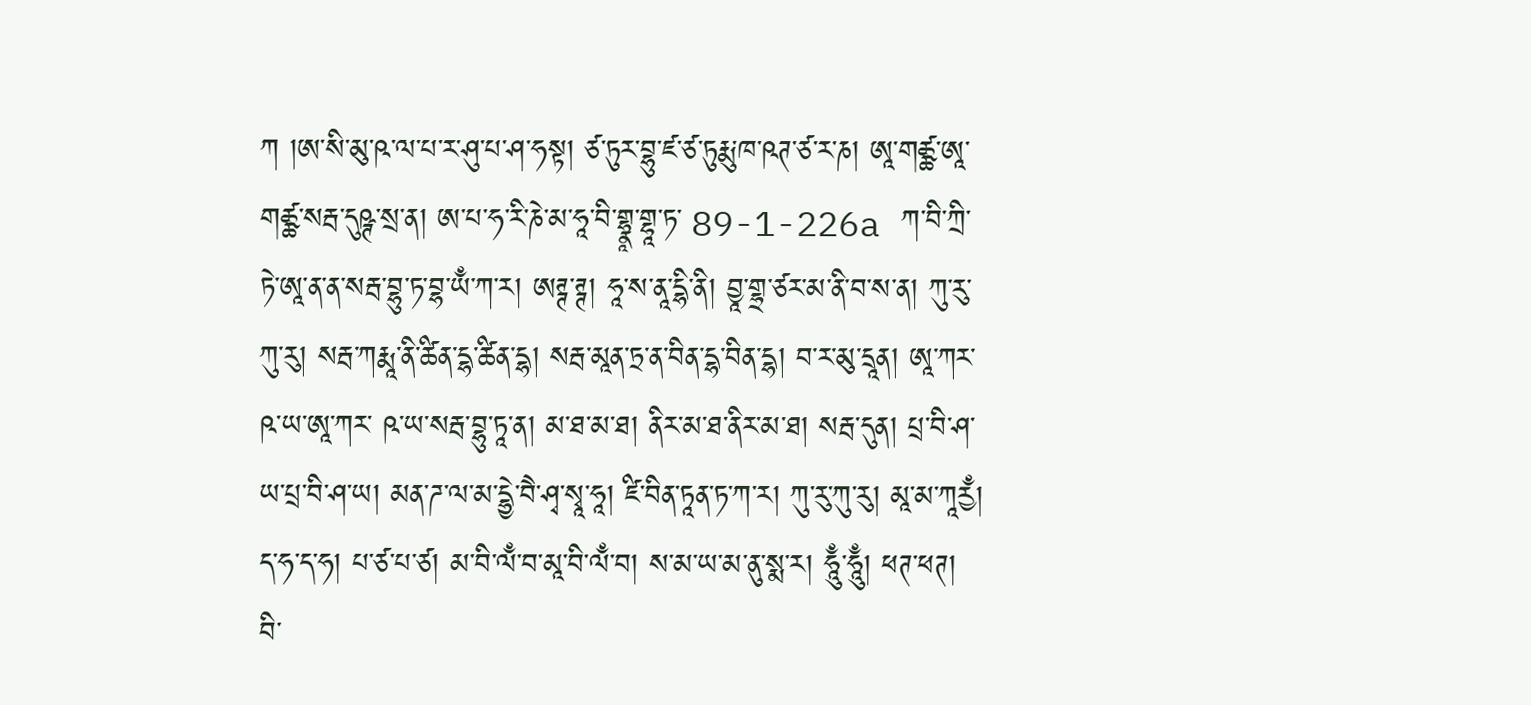ཀ །ཨ་སི་མུ་ཥ་ལ་པ་ར་ཤུ་པ་ཤ་ཧསྟ། ཙ་ཏུར་བྷུ་ཛ་ཙ་ཏུརྨུ་ཁ་ཥཊ་ཙ་ར་ཎ། ཨཱ་གཚྪ་ཨཱ་གཚྪ་སརྦ་དུཥྚ་སྲ་ན། ཨ་པ་ཧ་རི་ཎེ་མ་ཧཱ་བི་གྷྣཱ་གྷཱ་ཏ་ 89-1-226a ཀ་བི་ཀྲི་ཏེ་ཨཱ་ན་ན་སརྦ་བྷུ་ཏ་བྷ་ཡྃ་ཀ་ར། ཨཊྚ་ཊྚ། ཧཱ་ས་ནཱ་དྷི་ནི། བྱཱ་གྷྲ་ཙར་མ་ནི་བ་ས་ན། ཀུ་རུ་ཀུ་རུ། སརྦ་ཀརྨཱ་ནི་ཚིན་དྷ་ཚིན་དྷ། སརྦ་མཱན་ཏྲ་ན་བིན་དྷ་བིན་དྷ། བ་ར་མུ་དྲཱན། ཨཱ་ཀར་ཥ་ཡ་ཨཱ་ཀར་ ཥ་ཡ་སརྦ་བྷུ་ཏཱ་ན། མ་ཐ་མ་ཐ། ནིར་མ་ཐ་ནིར་མ་ཐ། སརྦ་དུན། པྲ་བི་ཤ་ཡ་པྲ་བི་ཤ་ཡ། མན་ཌ་ལ་མ་དྷྱེ་བཻ་ཤྭ་སྭཱ་ཧཱ། ཛི་བིན་ཏཱན་ཏ་ཀ་ར། ཀུ་རུ་ཀུ་རུ། མཱ་མ་ཀཱརྱྃ། ད་ཧ་ད་ཧ། པ་ཙ་པ་ཙ། མ་བི་ལྃ་བ་མཱ་བི་ལྃ་བ། ས་མ་ཡ་མ་ནུ་སྨ་ར། ཧཱུྃ་ཧཱུྃ། ཕཊ་ཕཊ། བི་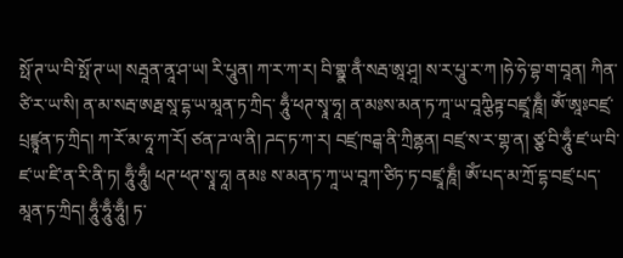སྥོ་ཊ་ཡ་བི་སྥོ་ཊ་ཡ། སརྦཱན་ནཱ་ཤ་ཡ། རི་པཱུན། ཀ་ར་ཀ་ར། བི་གྷྣ་ནྃ་སརྦ་ཨཱ་ཤཱ། ས་ར་པཱུ་ར་ཀ །ཧེ་ཧེ་བྷ་ག་བཱན། ཀིན་ཙི་ར་ཡ་སི། ན་མ་སརྦ་ཨརྠ་སཱ་དྷ་ཡ་མཱན་ཏ་ཀྲིད་ ཧཱུྃ་ཕཊ་སྭཱ་ཧཱ། ན་མཿས་མན་ཏ་ཀཱ་ཡ་བཱཀྩིཏྟ་བཛྲཱ་ཎཱྃ། ཨོཾ་ཨཱཿབཛྲ་པྲཛྙཱན་ཏ་ཀྲིད། ཀ་རོ་མ་ཧཱ་ཀ་རོ། ཙན་ཌ་ལ་ནི། ཌད་ཏ་ཀ་ར། བཛྲ་ཁཌྒ་ནི་ཀྲིནྷན། བཛྲ་ས་ར་གྷ་ན། ཙྩ་བི་ཧཱུྃ་ཛ་ཡ་བི་ཛ་ཡ་ཛི་ན་རི་ནི་ཏ། ཧཱུྃ་ཧཱུྃ། ཕཊ་ཕཊ་སྭཱ་ཧཱ། ནམཿ ས་མན་ཏ་ཀཱ་ཡ་བཱཀ་ཙིཏ་ཏ་བཛྲཱ་ཎཱྃ། ཨོཾ་པད་མ་ཀྲོ་དྷ་བཛྲ་པད་མཱན་ཏ་ཀྲིད། ཧཱུྃ་ཧཱུྃ་ཧཱུྃ། ཏ་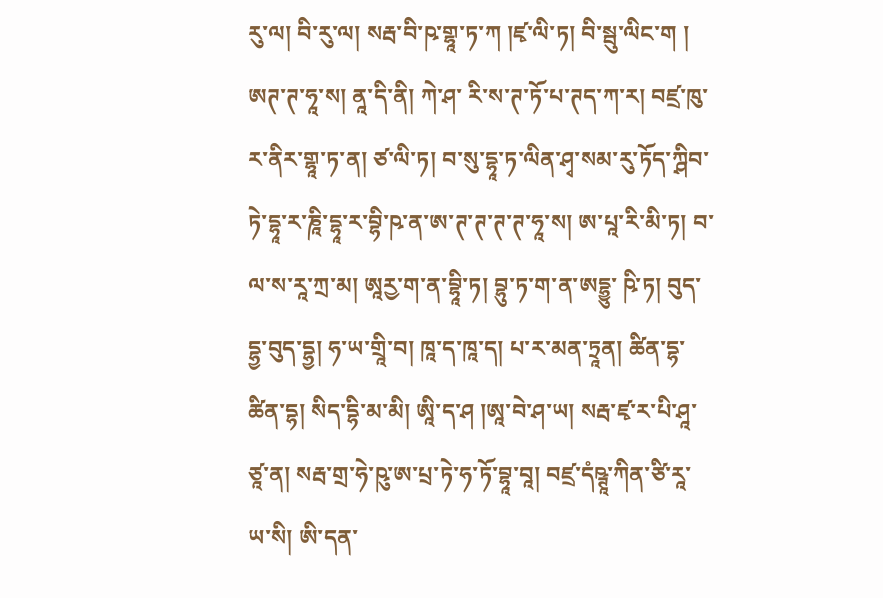རུ་ལ། བི་རུ་ལ། སརྦ་བི་ཥ་གྷཱ་ཏ་ཀ །ཛྭ་ལི་ཏ། བི་སྦུ་ལིང་ག ། ཨཊ་ཊ་ཧཱ་ས། ནཱ་དི་ནི། ཀེ་ཤ་ རི་ས་ཊ་ཏོ་པ་ཊད་ཀ་ར། བཛྲ་ཁུ་ར་ནིར་གྷཱ་ཏ་ན། ཙ་ལི་ཏ། བ་སུ་དྷཱ་ཏ་ལིན་ཤྭ་སམ་རུ་ཏོད་ཀྴིབ་ཏེ་དྷཱ་ར་ཎཱི་དྷཱ་ར་བྷི་ཥ་ན་ཨ་ཊ་ཊ་ཊ་ཊ་ཧཱ་ས། ཨ་པཱ་རི་མི་ཏ། བ་ལ་ས་རཱ་ཀྲ་མ། ཨཱརྱ་ག་ན་བྷཱི་ཏ། བྷུ་ཏ་ག་ན་ཨདྷྱུ་ ཥི་ཏ། བུད་དྷྱ་བུད་དྷྱ། ཧ་ཡ་གྲཱི་བ། ཁཱ་ད་ཁཱ་ད། པ་ར་མན་ཏྲཱན། ཚིན་དྷ་ཚིན་དྷ། སིད་དྷི་མ་མི། ཨཱི་ད་ཤ །ཨཱ་བེ་ཤ་ཡ། སརྦ་ཛྭ་ར་པི་ཤཱ་ཙཱ་ན། སརྦ་གྲ་ཧེ་ཥུ་ཨ་པྲ་ཏེ་ཧ་ཏོ་བྷཱ་བཱ། བཛྲ་དཾཥྚཱ་ཀིན་ཙི་རཱ་ཡ་སི། ཨི་དན་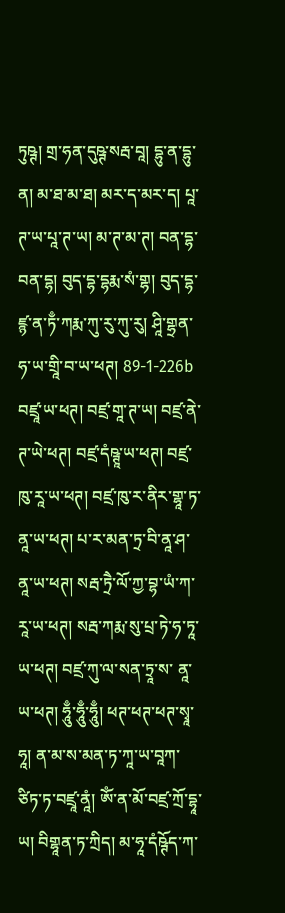ཏུཥྚ། གྲ་ཧན་དུཥྚ་སརྦ་བཱ། དྷུ་ན་དྷུ་ན། མ་ཐ་མ་ཐ། མར་ད་མར་ད། པཱ་ཊ་ཡ་པཱ་ཊ་ཡ། མ་ཊ་མ་ཊ། བན་དྷ་བན་དྷ། བུད་དྷ་དྷརྨ་སཾ་གྷ། བུད་དྷ་ཛྙ་ན་ཏྃ་ཀརྨ་ཀུ་རུ་ཀུ་རུ། ཤཱི་གྷྲན་ཧ་ཡ་གྲཱི་བ་ཡ་ཕཊ། 89-1-226b བཛྲཱ་ཡ་ཕཊ། བཛྲ་གཱ་ཊ་ཡ། བཛྲ་ནེ་ཊ་ཡེ་ཕཊ། བཛྲ་དཾཥྚཱ་ཡ་ཕཊ། བཛྲ་ཁུ་རཱ་ཡ་ཕཊ། བཛྲ་ཁུ་ར་ནིར་གྷཱ་ཏ་ནཱ་ཡ་ཕཊ། པ་ར་མན་ཏྲ་བི་ནཱ་ཤ་ནཱ་ཡ་ཕཊ། སརྦ་ཏྲཻ་ལོ་ཀྱ་བྷ་ཡཾ་ཀ་རཱ་ཡ་ཕཊ། སརྦ་ཀརྨ་སུ་པྲ་ཏེ་ཧ་ཏཱ་ཡ་ཕཊ། བཛྲ་ཀུ་ལ་སན་ཏྲཱ་ས་ ནཱ་ཡ་ཕཊ། ཧཱུྃ་ཧཱུྃ་ཧཱུྃ། ཕཊ་ཕཊ་ཕཊ་སྭཱ་ཧཱ། ན་མ་ས་མན་ཏ་ཀཱ་ཡ་བཱཀ་ཙིཏ་ཏ་བཛྲཱ་ནཱཾ། ༀ་ན་མོ་བཛྲ་ཀྲོ་དྷཱ་ཡ། བིགྷཱན་ཏ་ཀྲིད། མ་ཧཱ་དཾཥྚོད་ཀ་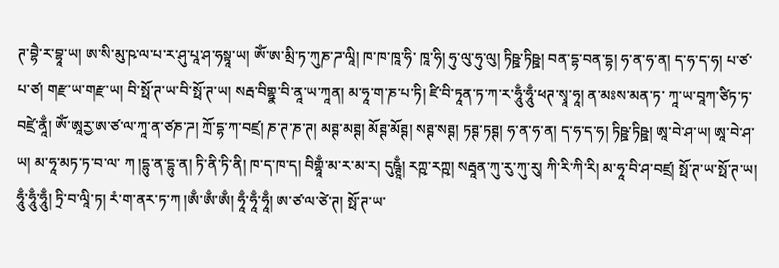ཊ་བྷཻ་ར་བྷཱ་ཡ། ཨ་སི་མུ་ཥ་ལ་པ་ར་ཤུ་པཱ་ཤ་ཧསྟཱ་ཡ། ༀ་ཨ་མྲི་ཏ་ཀུཎ་ཌ་ལཱི། ཁ་ཁ་ཁཱ་ཧི་ ཁཱ་ཧི། ཧུ་ལུ་ཧུ་ལུ། ཏིཥྛ་ཏིཥྛ། བན་དྷ་བན་དྷ། ཧ་ན་ཧ་ན། ད་ཧ་ད་ཧ། པ་ཙ་པ་ཙ། གརྫ་ཡ་གརྫ་ཡ། བི་སྥོ་ཊ་ཡ་བི་སྥོ་ཊ་ཡ། སརྦ་བིགྷྣ་བི་ནཱ་ཡ་ཀཱན། མ་ཧཱ་ག་ཎ་པ་ཏི། ཛི་བི་ཏཱན་ཏ་ཀ་ར་ཧཱུྃ་ཧཱུྃ་ཕཊ་སྭཱ་ཧཱ། ན་མཿས་མན་ཏ་ ཀཱ་ཡ་བཱཀ་ཙིཏ་ཏ་བཛྲེ་ནཱྃ། ཨོཾ་ཨཱརྱ་ཨ་ཙ་ལ་ཀཱ་ན་ཙཎ་ཌ། ཀྲོ་དྷ་ཀ་བཛྲ། ཎ་ཊ་ཎ་ཊ། མཊྚ་མཊྚ། མོཊྚ་མོཊྚ། སཊྚ་སཊྚ། ཏཊྚ་ཏཊྚ། ཧ་ན་ཧ་ན། ད་ཧ་ད་ཧ། ཏིཥྛ་ཏིཥྛ། ཨཱ་བེ་ཤ་ཡ། ཨཱ་བེ་ཤ་ཡ། མ་ཧཱ་མཏ་ཏ་བ་ལ་ ཀ །དྷུ་ན་དྷུ་ན། ཏི་ནི་ཏི་ནི། ཁ་ད་ཁ་ད། བིགྷཱྃ་མ་ར་མ་ར། དུཥྚཱྃ། རཀྵ་རཀྵ། སརྦཱན་ཀུ་རུ་ཀུ་རུ། ཀི་རི་ཀི་རི། མ་ཧཱ་བི་ཤ་བཛྲ། སྥོ་ཊ་ཡ་སྥོ་ཊ་ཡ། ཧཱུྃ་ཧཱུྃ་ཧཱུྃ། ཏྲི་བ་ལཱི་ཏ། རཾ་ག་ནར་ཏ་ཀ །ཨྃ་ཨྃ་ཨྃ། ཧཱྃ་ཧཱྃ་ཧཱྃ། ཨ་ཙ་ལ་ཙེ་ཊ། སྥོ་ཊ་ཡ་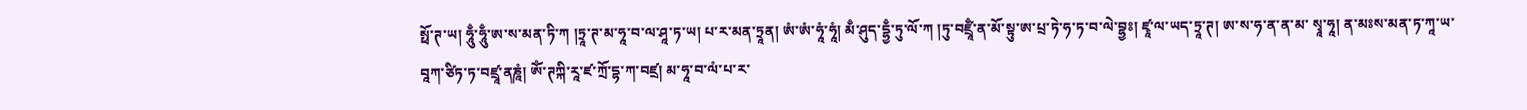སྥོ་ཊ་ཡ། ཧཱུྃ་ཧཱུྃ་ཨ་ས་མན་ཏི་ཀ །ཏྲཱ་ཊ་མ་ཧཱ་བ་ལ་ཤཱ་ཏ་ཡ། པ་ར་མན་ཏྲཱན། ཨཾ་ཨཾ་ཧཱཾ་ཧཱཾ། མྃ་ཤུད་དྷྱྃ་ཏུ་ལོ་ཀ །ཏུ་བཛྲཱྃ་ན་མོ་སྟུ་ཨ་པྲ་ཏེ་ཧ་ཏ་བ་ལེ་བྷྱཿ། ཛྭཱ་ལ་ཡད་ཏྲཱ་ཊ། ཨ་ས་ཧ་ན་ན་མ་ སྭཱ་ཧཱ། ན་མཿས་མན་ཏ་ཀཱ་ཡ་བཱཀ་ཙིཏ་ཏ་བཛྲཱ་ནཎཱཾ། ཨོཾ་ཊཀྐི་རཱ་ཛ་ཀྲོ་དྷ་ཀ་བཛྲ། མ་ཧཱ་བ་ལཾ་པ་ར་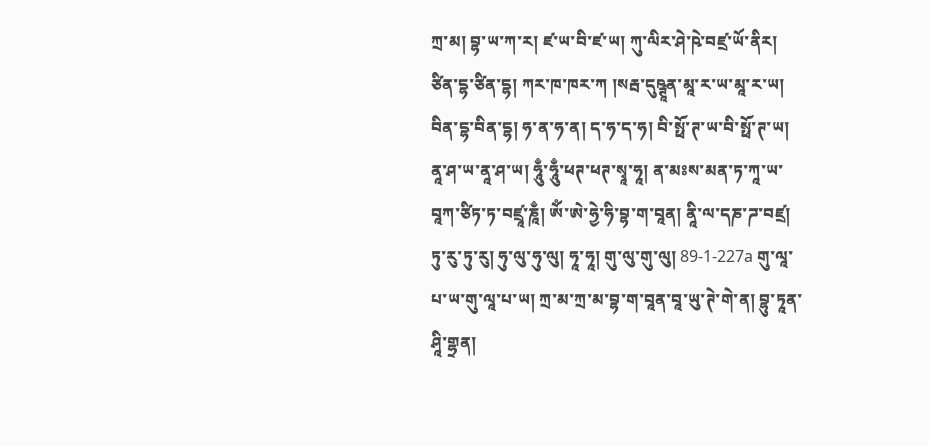ཀྲ་མ། བྷ་ཡ་ཀ་ར། ཛ་ཡ་བི་ཛ་ཡ། ཀུ་ལིར་ཤེ་ཥེ་བཛྲ་ཡོ་ནིར། ཙིན་དྷ་ཙིན་དྷ། ཀར་ཁ་ཁར་ཀ །སརྦ་དུཥྚཱན་མཱ་ར་ཡ་མཱ་ར་ཡ། བིན་དྷ་བིན་དྷ། ཧ་ན་ཧ་ན། ད་ཧ་ད་ཧ། བི་སྥོ་ཊ་ཡ་བི་སྥོ་ཊ་ཡ། ནཱ་ཤ་ཡ་ནཱ་ཤ་ཡ། ཧཱུྃ་ཧཱུྃ་ཕཊ་ཕཊ་སྭཱ་ཧཱ། ན་མཿས་མན་ཏ་ཀཱ་ཡ་བཱཀ་ཙིཏ་ཏ་བཛྲཱ་ཎཱྃ། ཨོཾ་ཨེ་ཧྱེ་ཧི་བྷ་ག་བཱན། ནཱི་ལ་དཎ་ཌ་བཛྲ། ཏུ་རུ་ཏུ་རུ། ཧུ་ལུ་ཧུ་ལུ། ཧཱ་ཧཱ། གུ་ལུ་གུ་ལུ། 89-1-227a གུ་ལཱ་པ་ཡ་གུ་ལཱ་པ་ཡ། ཀྲ་མ་ཀྲ་མ་བྷ་ག་བཱན་བཱ་ཡུ་ཊེ་གེ་ན། བྷུ་ཏཱན་ཤཱི་གྷྲན།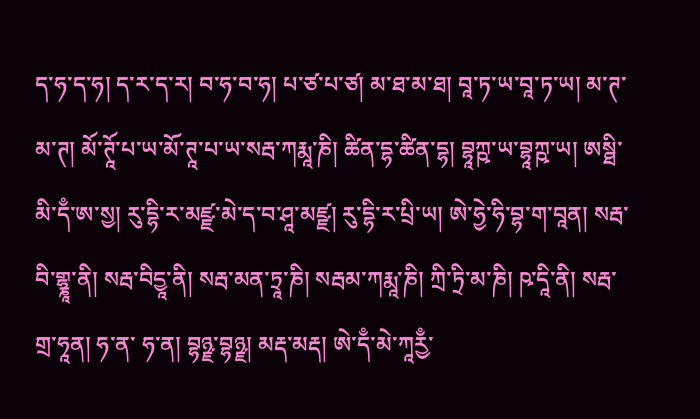ད་ཧ་ད་ཧ། ད་ར་ད་ར། བ་ཧ་བ་ཧ། པ་ཙ་པ་ཙ། མ་ཐ་མ་ཐ། བཱ་ཏ་ཡ་བཱ་ཏ་ཡ། མ་ཊ་མ་ཊ། མོ་ཊཱོ་པ་ཡ་མོ་ཊཱ་པ་ཡ་སརྦ་ཀརྨཱ་ཎི། ཚིན་དྷ་ཚིན་དྷ། བྷཱཀྵ་ཡ་བྷཱཀྵ་ཡ། ཨསྠི་མི་དྃ་ཨ་སྱ། རུ་དྷི་ར་མཛྫ་མེ་ད་བ་ཤཱ་མཛྫ། རུ་དྷི་ར་པྲི་ཡ། ཨེ་ཧྱེ་ཧི་བྷ་ག་བཱན། སརྦ་བི་གྷྣཱ་ནི། སརྦ་བིདྱཱ་ནི། སརྦ་མན་ཏྲཱ་ཎི། སརྦམ་ཀརྨཱ་ཎི། ཀྲི་ཏྲི་མ་ཎི། ཥ་དཱི་ནི། སརྦ་གྲ་ཧཱན། ཧ་ན་ ཧ་ན། བྷཉྫ་བྷཉྫ། མརྡ་མརྡ། ཨེ་དྃ་མེ་ཀཱརྱྃ་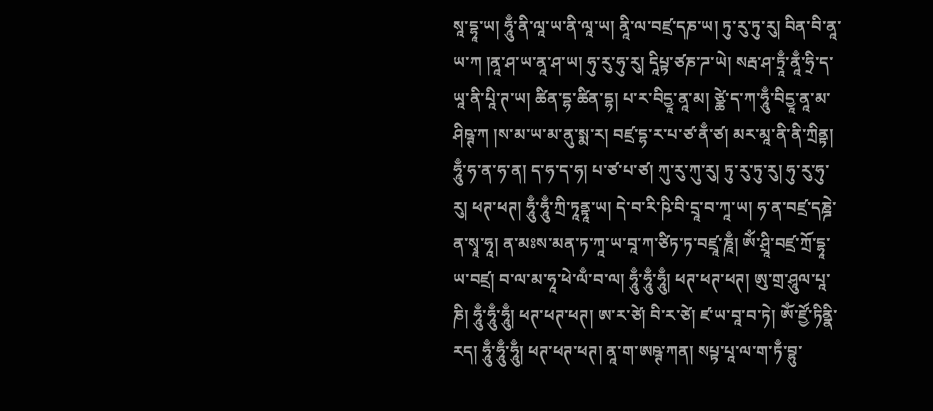སཱ་དྷཱ་ཡ། ཧཱུྃ་ནི་ལཱ་ཡ་ནི་ལཱ་ཡ། ནཱི་ལ་བཛྲ་དཎ་ཡ། ཏུ་རུ་ཏུ་རུ། བིན་བི་ནཱ་ཡ་ཀ །ནཱ་ཤ་ཡ་ནཱ་ཤ་ཡ། ཧུ་རུ་ཧུ་རུ། དཱིཔྟ་ཙཎ་ཌ་ཡེ། སརྦ་ཤ་ཏྲཱྃ་ནཱྃ་ཧྲི་ད་ཡཱ་ནི་པཱི་ཊ་ཡ། ཚིན་དྷ་ཚིན་དྷ། པ་ར་བིདྱཱ་ནཱ་མ། ཙྪེ་ད་ཀ་ཧཱུྃ་བིདྱཱ་ནཱ་མ་ཤིཥྚ་ཀ །ས་མ་ཡ་མ་ནུ་སྨ་ར། བཛྲ་དྷ་ར་པ་ཙ་ནྃ་ཙ། མར་མཱ་ནི་ནི་ཀྲིནྟ། ཧཱུྃ་ཧ་ན་ཧ་ན། ད་ཧ་ད་ཧ། པ་ཙ་པ་ཙ། ཀུ་རུ་ཀུ་རུ། ཏུ་རུ་ཏུ་རུ། ཧུ་རུ་ཧུ་རུ། ཕཊ་ཕཊ། ཧཱུྃ་ཧཱུྃ་ཀྲི་ཏཱནྟཱ་ཡ། དེ་བ་རི་ཥི་བི་དྲཱ་བ་ཀཱ་ཡ། ཧ་ན་བཛྲ་དཎྜེ་ན་སྭཱ་ཧཱ། ན་མཿས་མན་ཏ་ཀཱ་ཡ་བཱ་ཀ་ཙིཏ་ཏ་བཛྲཱ་ཎཱྃ། ཨོཾ་ཤྲཱི་བཛྲ་ཀྲོ་དྷཱ་ཡ་བཛྲ། བ་ལ་མ་ཧཱ་ཕེ་ལྃ་བ་ལ། ཧཱུྃ་ཧཱུྃ་ཧཱུྃ། ཕཊ་ཕཊ་ཕཊ། ཨུ་གྲ་ཤཱུལ་པཱ་ཎི། ཧཱུྃ་ཧཱུྃ་ཧཱུྃ། ཕཊ་ཕཊ་ཕཊ། ཨ་ར་ཙེ། བི་ར་ཙེ། ཛ་ཡ་བཱ་བ་ཏེ། ༀ་ཛྱོ་ཏིནྣི་རད། ཧཱུྃ་ཧཱུྃ་ཧཱུྃ། ཕཊ་ཕཊ་ཕཊ། ནཱ་ག་ཨཥྚ་ཀན། སཔྟ་པཱ་ལ་ག་ཏྃ་བྷུ་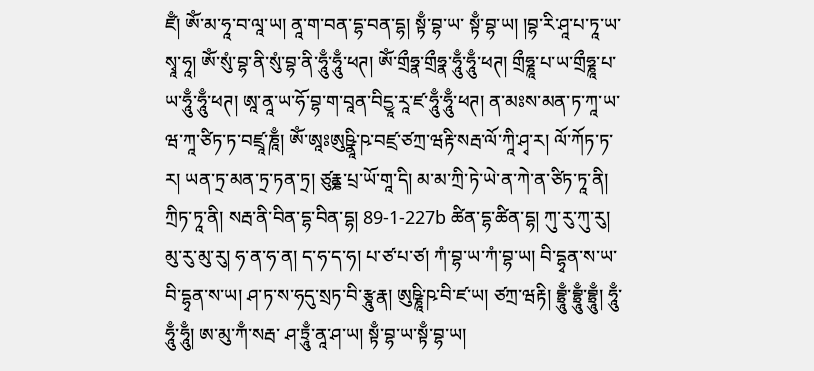ཛྃ། ཨོཾ་མ་ཧཱ་བ་ལཱ་ཡ། ནཱ་ག་བན་དྷ་བན་དྷ། སྟྃ་བྷ་ཡ་ སྟྃ་བྷ་ཡ། །བྷ་རི་ཤཱ་པ་ཏཱ་ཡ་སྭཱ་ཧཱ། ཨོཾ་སུཾ་བྷ་ནི་སུཾ་བྷ་ནི་ཧཱུྃ་ཧཱུྃ་ཕཊ། ༀ་གྲྀཧྣ་གྲྀཧྣ་ཧཱུྃ་ཧཱུྃ་ཕཊ། གྲྀཧྞཱ་པ་ཡ་གྲྀཧྞཱ་པ་ཡ་ཧཱུྃ་ཧཱུྃ་ཕཊ། ཨཱ་ནཱ་ཡ་ཧོ་བྷ་ག་བཱན་བིདྱཱ་རཱ་ཛ་ཧཱུྃ་ཧཱུྃ་ཕཊ། ན་མཿས་མན་ཏ་ཀཱ་ཡ་ ཝ་ཀཱ་ཙིཏ་ཏ་བཛྲཱ་ཎཱྃ། ཨོཾ་ཨཱཿཨུཥྣཱི་ཥ་བཛྲ་ཙཀྲ་ཝརྟི་སརྦ་ལོ་ཀཱི་ཤྭ་ར། ལོ་ཀོཏ་ཏ་ར། ཡན་ཏྲ་མན་ཏྲ་ཏན་ཏྲ། ཙུརྣྞ་པྲ་ཡོ་གཱ་དི། མ་མ་ཀྲི་ཏེ་ཡེ་ན་ཀེ་ན་ཙིཏ་ཏཱ་ནི། ཀྲིཏ་ཏཱ་ནི། སརྦ་ནི་བིན་དྷ་བིན་དྷ། 89-1-227b ཚིན་དྷ་ཚིན་དྷ། ཀུ་རུ་ཀུ་རུ། མུ་རུ་མུ་རུ། ཧ་ན་ཧ་ན། ད་ཧ་ད་ཧ། པ་ཙ་པ་ཙ། ཀཾ་བྷ་ཡ་ཀཾ་བྷ་ཡ། བི་དྷྭན་ས་ཡ་བི་དྷྭན་ས་ཡ། ཤ་ཏ་ས་ཧདུ་སྲཏ་བི་རྩཱུརྣ། ཨུཥྞཱི་ཥ་བི་ཛ་ཡ། ཙཀྲ་ཝརྟི། བྷྲཱུྃ་བྷྲཱུྃ་བྷྲཱུྃ། ཧཱུྃ་ཧཱུྃ་ཧཱུྃ། ཨ་མུ་ཀྃ་སརྦ་ ཤ་ཏྲཱུྃ་ནཱ་ཤ་ཡ། སྟྃ་བྷ་ཡ་སྟྃ་བྷ་ཡ།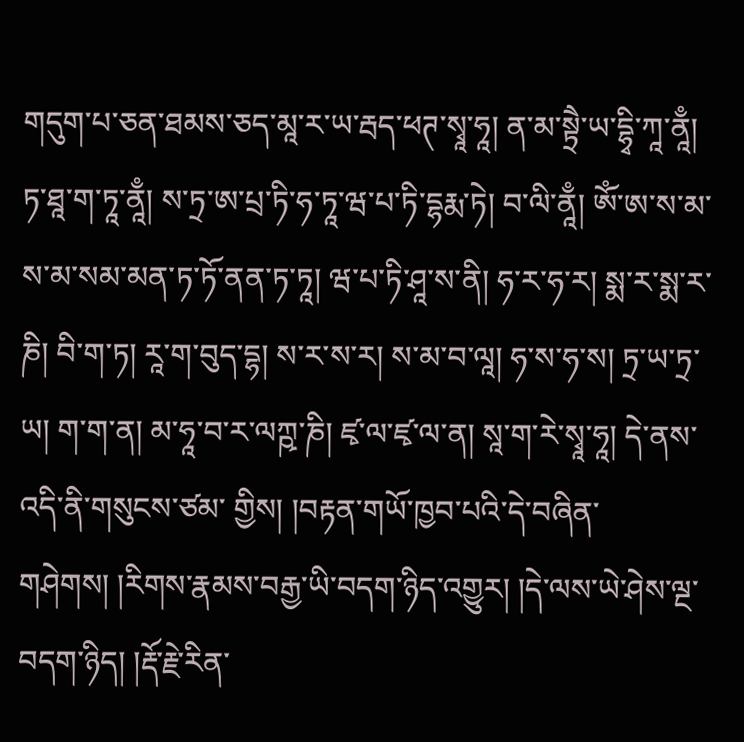གདུག་པ་ཅན་ཐམས་ཅད་མཱ་ར་ཡ་རྦད་ཕཊ་སྭཱ་ཧཱ། ན་མ་སྟྲཻ་ཡ་དྷྭི་ཀཱ་ནཱྃ། ཏ་ཐཱ་ག་ཏཱ་ནཱྃ། ས་ཏྲ་ཨ་པྲ་ཏི་ཧ་ཏཱ་ཝ་པ་ཏི་དྷརྨ་ཏེ། བ་ལི་ནཱྃ། ཨོཾ་ཨ་ས་མ་ས་མ་སམ་མན་ཏ་ཏོ་ནན་ཏ་ཏཱ། ཝ་པ་ཏི་ཤཱ་ས་ནི། ཧ་ར་ཧ་ར། སྨ་ར་སྨ་ར་ཎི། བི་ག་ཏ། རཱ་ག་བུད་དྷ། ས་ར་ས་ར། ས་མ་བ་ལཱ། ཧ་ས་ཧ་ས། ཏྲ་ཡ་ཏྲ་ཡ། ག་ག་ན། མ་ཧཱ་བ་ར་ལཀྵ་ཎི། ཛྭ་ལ་ཛྭ་ལ་ན། སཱ་ག་རེ་སྭཱ་ཧཱ། དེ་ནས་འདི་ནི་གསུངས་ཙམ་ གྱིས། །བརྟན་གཡོ་ཁྱབ་པའི་དེ་བཞིན་གཤེགས། །རིགས་རྣམས་བརྒྱ་ཡི་བདག་ཉིད་འགྱུར། །དེ་ལས་ཡེ་ཤེས་ལྔ་བདག་ཉིད། །རྡོ་རྗེ་རིན་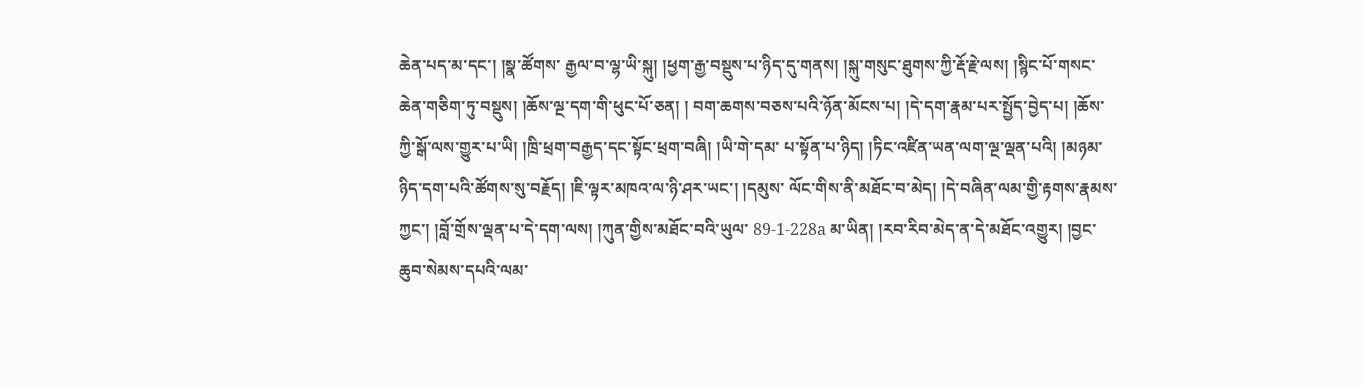ཆེན་པད་མ་དང་། །སྣ་ཚོགས་ རྒྱལ་བ་ལྷ་ཡི་སྐུ། །ཕྱག་རྒྱ་བསྡུས་པ་ཉིད་དུ་གནས། །སྐུ་གསུང་ཐུགས་ཀྱི་རྡོ་རྗེ་ལས། །སྙིང་པོ་གསང་ཆེན་གཅིག་ཏུ་བསྡུས། །ཆོས་ལྔ་དག་གི་ཕུང་པོ་ཅན། ། བག་ཆགས་བཅས་པའི་ཉོན་མོངས་པ། །དེ་དག་རྣམ་པར་སྤྱོད་བྱེད་པ། །ཆོས་ཀྱི་སྒོ་ལས་གྱུར་པ་ཡི། །ཁྲི་ཕྲག་བརྒྱད་དང་སྟོང་ཕྲག་བཞི། །ཡི་གེ་དམ་ པ་སྟོན་པ་ཉིད། །ཏིང་འཛིན་ཡན་ལག་ལྔ་ལྡན་པའི། །མཉམ་ཉིད་དག་པའི་ཚོགས་སུ་བརྗོད། །ཇི་ལྟར་མཁའ་ལ་ཉི་ཤར་ཡང་། །དམུས་ ལོང་གིས་ནི་མཐོང་བ་མེད། །དེ་བཞིན་ལམ་གྱི་རྟགས་རྣམས་ཀྱང་། །བློ་གྲོས་ལྡན་པ་དེ་དག་ལས། །ཀུན་གྱིས་མཐོང་བའི་ཡུལ་ 89-1-228a མ་ཡིན། །རབ་རིབ་མེད་ན་དེ་མཐོང་འགྱུར། །བྱང་ཆུབ་སེམས་དཔའི་ལམ་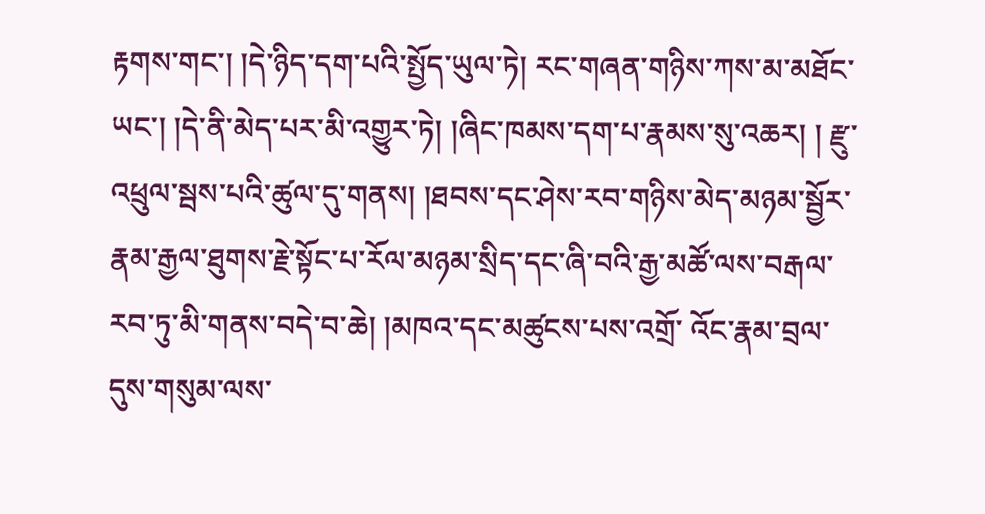རྟགས་གང་། །དེ་ཉིད་དག་པའི་སྤྱོད་ཡུལ་ཏེ། རང་གཞན་གཉིས་ཀས་མ་མཐོང་ཡང་། །དེ་ནི་མེད་པར་མི་འགྱུར་ཏེ། །ཞིང་ཁམས་དག་པ་རྣམས་སུ་འཆར། ། རྫུ་འཕྲུལ་སྦས་པའི་ཚུལ་དུ་གནས། །ཐབས་དང་ཤེས་རབ་གཉིས་མེད་མཉམ་སྦྱོར་རྣམ་རྒྱལ་ཐུགས་རྗེ་སྟོང་པ་རོལ་མཉམ་སྲིད་དང་ཞི་བའི་རྒྱ་མཚོ་ལས་བརྒལ་རབ་ཏུ་མི་གནས་བདེ་བ་ཆེ། །མཁའ་དང་མཚུངས་པས་འགྲོ་ འོང་རྣམ་བྲལ་དུས་གསུམ་ལས་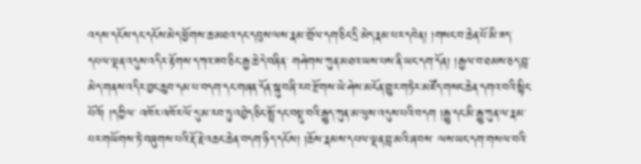འདས་དངོས་དང་དངོས་མེད་ཕྱོགས་ཆ་མཐའ་དང་དབུས་ལས་རྣམ་གྲོལ་དག་ཅིང་དྲི་མེད་རྣམ་པར་དབེན། །གསང་བ་ཆེན་པོ་མི་ཟད་དཔལ་ལྡན་འདུས་འདིར་རྟོགས་དཀའ་ཟབ་ཅིང་རྒྱ་ཆེ་དེ་བཞིན་ གཤེགས་ཀུན་མཐའ་ཡས་པས་ནི་ཡང་དག་དོན། །རྒྱལ་བ་ཐམས་ཅད་བླ་མེད་གནས་འདིར་བྱང་ཆུབ་དམ་པ་བདག་དང་གཞན་དོན་སྐུ་བཞི་རབ་རྫོགས་ཡེ་ཤེས་མངོན་གྱུར་གཏེར་མཛོད་གསང་ཆེན་དགའ་བའི་སྙིང་པོའོ། །དཀྱིལ་ འཁོར་འཁོར་ལོ་དུ་མ་རབ་ཏུ་འབྱེད་ཅིང་སྤྲོ་དང་བསྡུ་བའི་རྒྱུད་ཀུན་མ་ལུས་འདུས་པའི་བདག །རྒྱུ་དང་མི་རྒྱུ་ཀུན་ལ་རྣམ་པར་གཡོགས་ཏེ་བཞུགས་པའི་རྡོ་རྗེ་འཆང་ཆེན་བདག་ཉིད་དངོས། །ཆོས་རྣམས་དཔལ་ལྡན་བླ་མའི་ཞབས་ ལས་ཡང་དག་གསལ་བའི་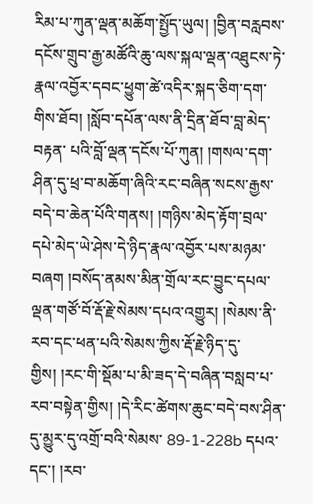རིམ་པ་ཀུན་ལྡན་མཆོག་སྤྱོད་ཡུལ། །བྱིན་བརླབས་དངོས་གྲུབ་རྒྱ་མཚོའི་ཆུ་ལས་སྐལ་ལྡན་འཐུངས་ཏེ་རྣལ་འབྱོར་དབང་ཕྱུག་ཚེ་འདིར་སྐད་ཅིག་དག་གིས་ཐོབ། །སློབ་དཔོན་ལས་ནི་དྲིན་ཐོབ་བླ་མེད་བརྟན་ པའི་བློ་ལྡན་དངོས་པོ་ཀུན། །གསལ་དག་ཤིན་དུ་ཕྲ་བ་མཆོག་ཞིའི་རང་བཞིན་སངས་རྒྱས་བདེ་བ་ཆེན་པོའི་གནས། །གཉིས་མེད་རྟོག་བྲལ་དཔེ་མེད་ཡེ་ཤེས་དེ་ཉིད་རྣལ་འབྱོར་པས་མཉམ་བཞག །བསོད་ནམས་མིན་གྲོལ་རང་བྱུང་དཔལ་ ལྡན་གཙོ་བོ་རྡོ་རྗེ་སེམས་དཔའ་འགྱུར། །སེམས་ནི་རབ་དང་ཕན་པའི་སེམས་ཀྱིས་རྡོ་རྗེ་ཉིད་དུ་གྱིས། །རང་གི་སྡོམ་པ་མི་ཟད་དེ་བཞིན་བསླབ་པ་རབ་བསྟེན་གྱིས། །དེ་རིང་ཚེགས་ཆུང་བདེ་བས་ཤིན་དུ་མྱུར་དུ་འགྲོ་བའི་སེམས་ 89-1-228b དཔའ་དང་། །རབ་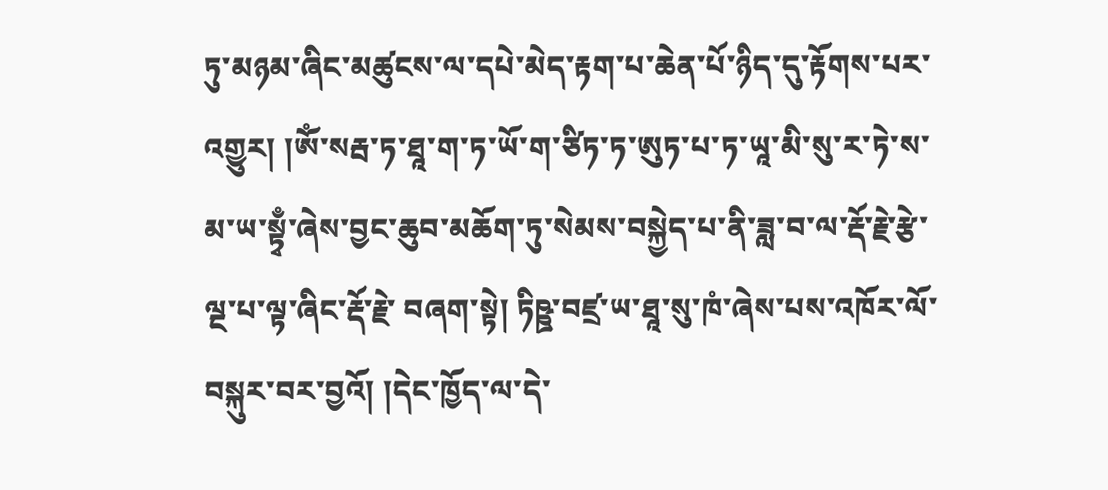ཏུ་མཉམ་ཞིང་མཚུངས་ལ་དཔེ་མེད་རྟག་པ་ཆེན་པོ་ཉིད་དུ་རྟོགས་པར་འགྱུར། །ཨོཾ་སརྦ་ཏ་ཐཱ་ག་ཏ་ཡོ་ག་ཙིཏ་ཏ་ཨུཏ་པ་ཏ་ཡཱ་མི་སུ་ར་ཏེ་ས་མ་ཡ་སྟྭྃ་ཞེས་བྱང་ཆུབ་མཆོག་ཏུ་སེམས་བསྐྱེད་པ་ནི་ཟླ་བ་ལ་རྡོ་རྗེ་རྩེ་ལྔ་པ་ལྟ་ཞིང་རྡོ་རྗེ་ བཞག་སྟེ། ཏིཥྛ་བཛྲ་ཡ་ཐཱ་སུ་ཁཾ་ཞེས་པས་འཁོར་ལོ་བསྐུར་བར་བྱའོ། །དེང་ཁྱོད་ལ་དེ་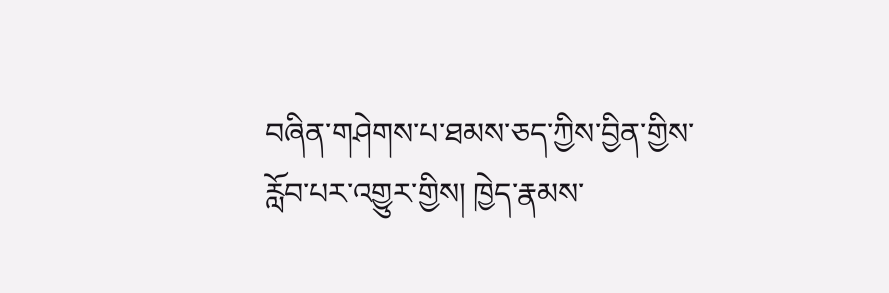བཞིན་གཤེགས་པ་ཐམས་ཅད་ཀྱིས་བྱིན་གྱིས་རློབ་པར་འགྱུར་གྱིས། ཁྱེད་རྣམས་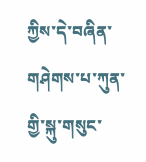ཀྱིས་དེ་བཞིན་གཤེགས་པ་ཀུན་གྱི་སྐུ་གསུང་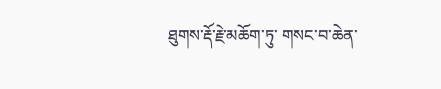ཐུགས་རྡོ་རྗེ་མཆོག་ཏུ་ གསང་བ་ཆེན་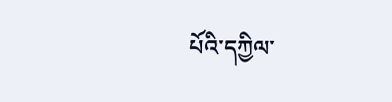པོའི་དཀྱིལ་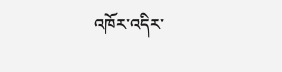འཁོར་འདིར་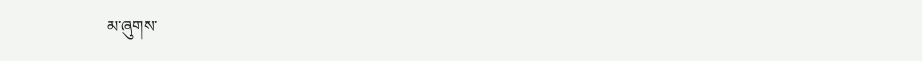མ་ཞུགས་